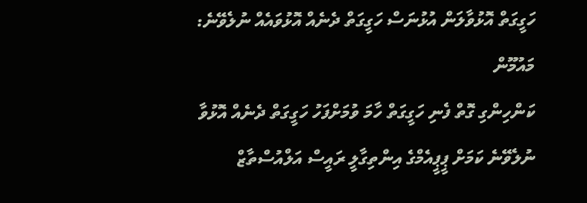ހަގީގަތް އޮޅުވާލަން އުޅުނަސް ހަގީގަތް ދެނެއް އޮޅުވައެއް ނުލެވޭނެ: މައުމޫން
ކަންހިންގި ގޮތް ފެނި ހަގީގަތް ހާމަ ވުމަށްފަހު ހަގީގަތް ދެނެއް އޮޅުވާ ނުލެވޭނެ ކަމަށް ޕީޕީއެމްގެ އިންތިގާލީ ރައީސް އަލްއުސްތާޒް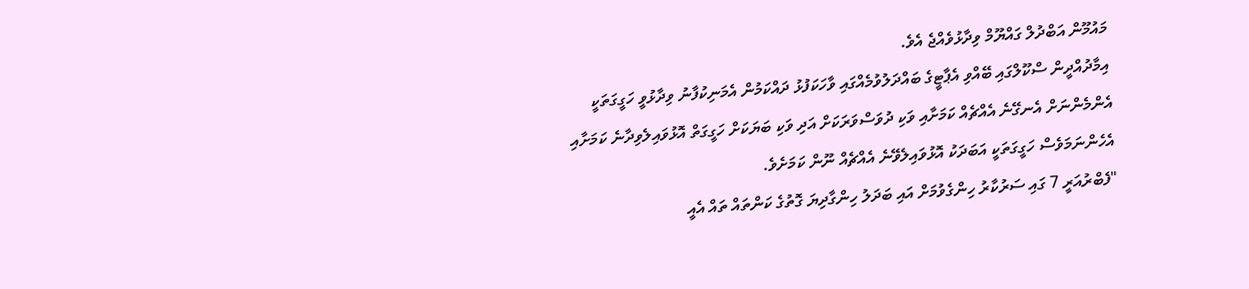މައުމޫން އަބްދުލް ގައްޔޫމް ވިދާޅުވެއްޖެ އެވެ.
އިމާދުއްދީން ސްކޫލްގައި ބޭއްވި އެޕާޓީގެ ބައްދަލުވުމެއްގައި ވާހަކަފުޅު ދައްކަމުން އެމަނިކުފާނު ވިދާޅުވީ ހަގީގަތަކީ އެންމެންނަށް އެނގޭނެ އެއްޗެއް ކަމަށާއި ވަކި ދުވަސްވަރަކަށް އަދި ވަކި ބަޔަކަށް ހަގީގަތް އޮޅުވައިލެވިދާނެ ކަމަށާއި އެހެންނަމަވެސް ހަގީގަތަކީ އަބަދަކު އޮޅުވައިލެވޭނެ އެއްޗެއް ނޫން ކަމަށެވެ.
"ފެބްރުއަރީ 7 ގައި ސަރުކާރު ހިންގެވުމަށް އައި ބަދަލު ހިންގާދިޔަ ގޮތުގެ ކަންތައް ތައް އެއީ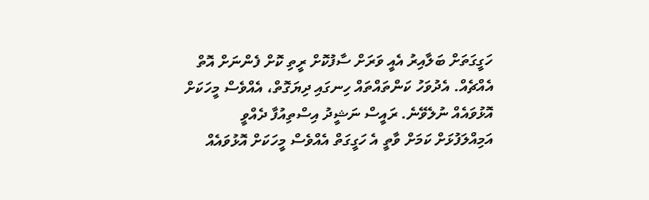ހަގީގަތަށް ބަލާއިރު އެއީ ވަރަށް ސާފުކޮށް ރީތި ކޮށް ފެންނަށް އޮތް އެއްޗެއް. އެދުވަހު ކަންތައްތައް ހިނގައި ދިޔަގޮތް، އެއްވެސް މީހަކަށް އޮޅުވައެއް ނުލެވޭނެ. ރައީސް ނަޝީދު އިސްތިއުފާ ދެއްވީ އަމިއްލަފުޅަށް ކަމަށް ވާތީ އެ ހަގީގަތް އެއްވެސް މީހަކަށް އޮޅުވައެއް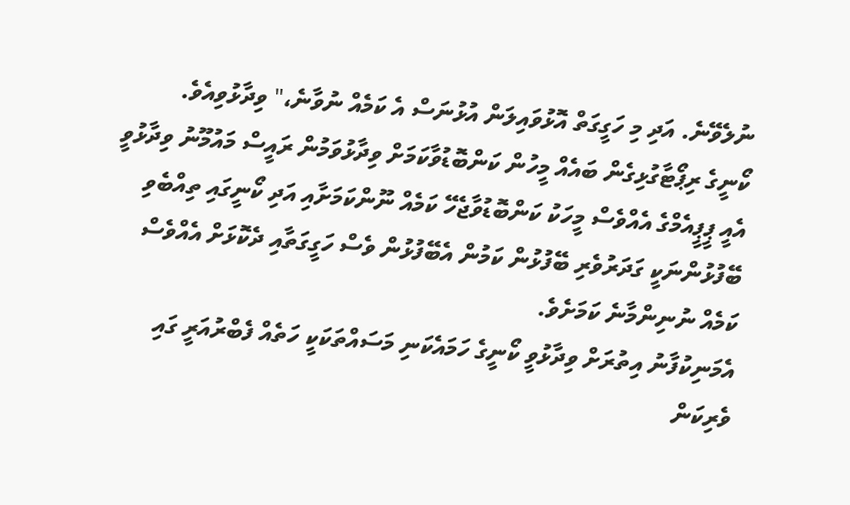ނުލެވޭނެ. އަދި މި ހަގީގަތް އޮޅުވައިލަން އުޅުނަސް އެ ކަމެއް ނުވާނެ،" ވިދާޅުވިއެވެ.
ކޯނީގެ ރިޕޯޓާގުޅިގެން ބައެއް މީހުން ކަންބޮޑުވާކަމަށް ވިދާޅުވަމުން ރައީސް މައުމޫނު ވިދާޅުވީ އެއީ ޕީޕީއެމްގެ އެއްވެސް މީހަކު ކަންބޮޑުވާޖެހޭ ކަމެއް ނޫންކަމަށާއި އަދި ކޯނީގައި ތިއްބެވި ބޭފުޅުންނަކީ ގަދަރުވެރި ބޭފުޅުން ކަމުން އެބޭފުޅުން ވެސް ހަގީގަތާއި ދެކޮޅަށް އެއްވެސް ކަމެއް ނުނިންމާނެ ކަމަށެވެ.
އެމަނިކުފާނު އިތުރަށް ވިދާޅުވީ ކޯނީގެ ހަމައެކަނި މަސައްތަކަކީ ހަތެއް ފެބްރުއަރީ ގައި ވެރިކަން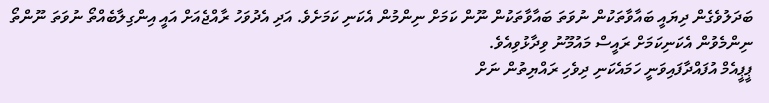ބަދަލުވެގެން ދިޔައީ ބައާވާތަކުން ނުވަތަ ބައާވާތަކުން ނޫން ކަމަށް ނިންމުން އެކަނި ކަމަށެވެ. އަދި އެދުވަހު ރާއްޖެއަށް އައީ އިންގިލާބެއްތޯ ނުވަތަ ނޫންތޯ ނިންމެވުން އެކަނިކަމަށް ރައީސް މައުމޫނު ވިދާޅުވިއެވެ.
ޕީޕީއެމް އުފައްދާފައިވަނީ ހަމައެކަނި ދިވެހި ރައްޔިތުން ނަށް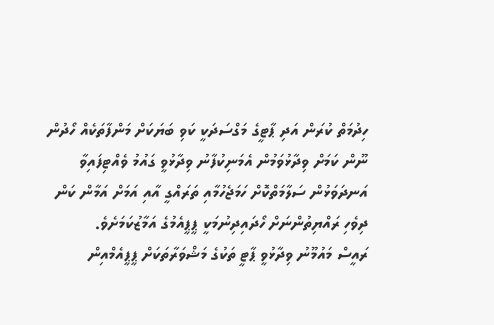ހިދުމަތް ކުރަން އަދި ޕާޓީގެ މަގްސަދަކީ ކަވި ބަޔަކަށް މަންފާތަކެއް ހޯދުން ނޫން ކަމަށް ވިދާޅުވަމުން އެމަނިކުފާނު ވިދާޅުވީ ގައުމު ވެއްޓިފައިވާ އަނދަވަޅުން ސަލާމަތްކޮށް ހަމަޖެހުމާއި ތަރައްގީ އާއި އަމަށް އަމާން ކަން ދިވެހި ރައްޔިތުންނަށް ހޯދައިދިނުމަކީ ޕީޕީއެމުގެ އަމާޒުކަމަށެވެ.
ރައީސް މައުމޫނު ވިދާޅުވީ ޕާޓީ ތަކުގެ މަޝްވަރާތަކަށް ޕީޕީއެމްއިން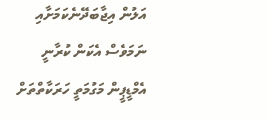އަލުން އިޖާބަދޭނެކަމަށާއި ނަމަވެސް އެކަން ކުރާނީ އެމްޑީޕީން މަގުމަތީ ހަރަކާތްތަށް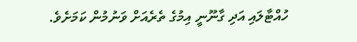ހުއްޓާލައި އަދި ގާނޫނީ އިމުގެ ތެރެއަށް ވަނުމުން ކަމަށެވެ.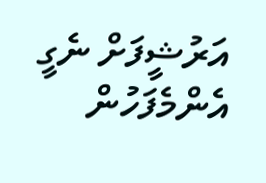އަރުޝީފަށް ނެގީ
އެންމެފަހުން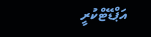އަޕްޑޭޓްކުރީ